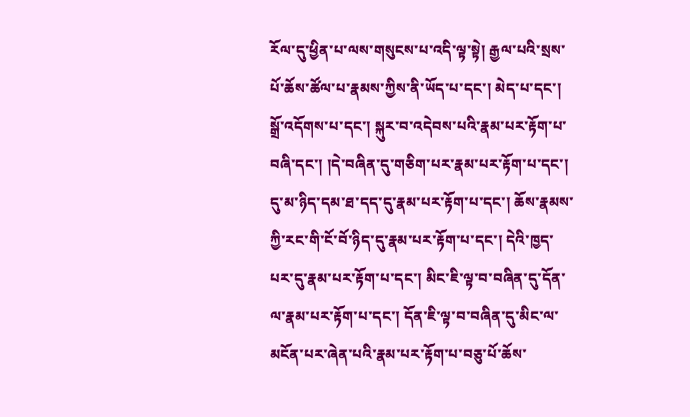རོལ་དུ་ཕྱིན་པ་ལས་གསུངས་པ་འདི་ལྟ་སྟེ། རྒྱལ་པའི་སྲས་པོ་ཆོས་ཚོལ་པ་རྣམས་ཀྱིས་ནི་ཡོད་པ་དང་། མེད་པ་དང་། སྒྲོ་འདོགས་པ་དང་། སྐུར་བ་འདེབས་པའི་རྣམ་པར་རྟོག་པ་བཞི་དང་། །དེ་བཞིན་དུ་གཅིག་པར་རྣམ་པར་རྟོག་པ་དང་། དུ་མ་ཉིད་དམ་ཐ་དད་དུ་རྣམ་པར་རྟོག་པ་དང་། ཆོས་རྣམས་ཀྱི་རང་གི་ངོ་བོ་ཉིད་དུ་རྣམ་པར་རྟོག་པ་དང་། དེའི་ཁྱད་པར་དུ་རྣམ་པར་རྟོག་པ་དང་། མིང་ཇི་ལྟ་བ་བཞིན་དུ་དོན་ལ་རྣམ་པར་རྟོག་པ་དང་། དོན་ཇི་ལྟ་བ་བཞིན་དུ་མིང་ལ་མངོན་པར་ཞེན་པའི་རྣམ་པར་རྟོག་པ་བཅུ་པོ་ཆོས་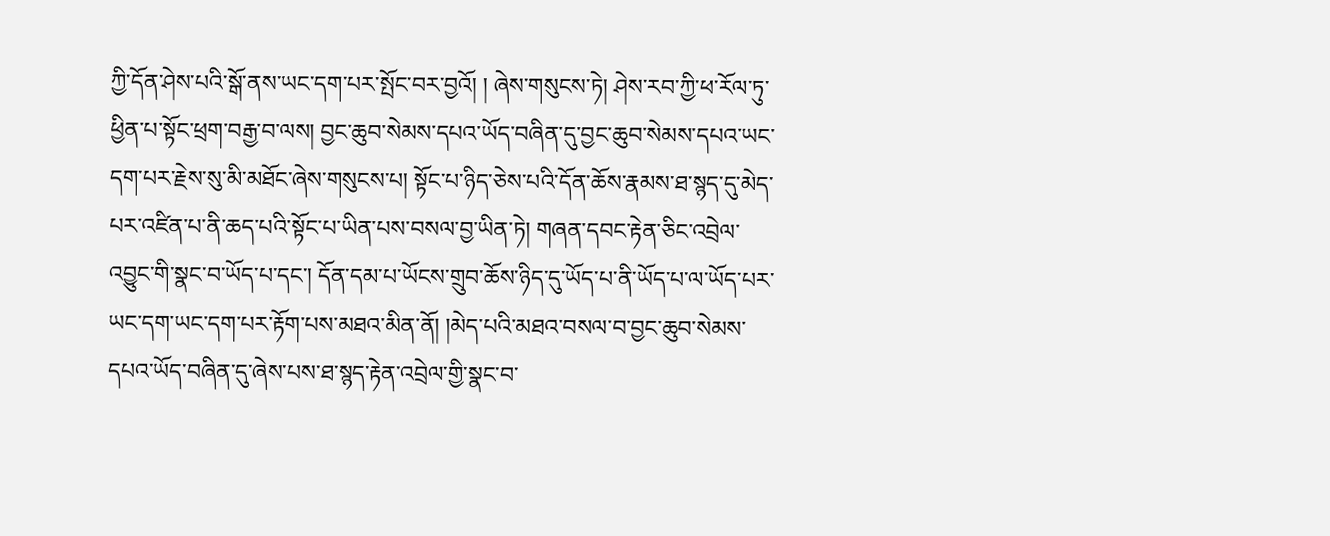ཀྱི་དོན་ཤེས་པའི་སྒོ་ནས་ཡང་དག་པར་སྤོང་བར་བྱའོ། ། ཞེས་གསུངས་ཏེ། ཤེས་རབ་ཀྱི་ཕ་རོལ་ཏུ་ཕྱིན་པ་སྟོང་ཕྲག་བརྒྱ་བ་ལས། བྱང་ཆུབ་སེམས་དཔའ་ཡོད་བཞིན་དུ་བྱང་ཆུབ་སེམས་དཔའ་ཡང་དག་པར་རྗེས་སུ་མི་མཐོང་ཞེས་གསུངས་པ། སྟོང་པ་ཉིད་ཅེས་པའི་དོན་ཆོས་རྣམས་ཐ་སྙད་དུ་མེད་པར་འཛིན་པ་ནི་ཆད་པའི་སྟོང་པ་ཡིན་པས་བསལ་བྱ་ཡིན་ཏེ། གཞན་དབང་རྟེན་ཅིང་འབྲེལ་འབྱུང་གི་སྣང་བ་ཡོད་པ་དང་། དོན་དམ་པ་ཡོངས་གྲུབ་ཆོས་ཉིད་དུ་ཡོད་པ་ནི་ཡོད་པ་ལ་ཡོད་པར་ཡང་དག་ཡང་དག་པར་རྟོག་པས་མཐའ་མིན་ནོ། །མེད་པའི་མཐའ་བསལ་བ་བྱང་ཆུབ་སེམས་དཔའ་ཡོད་བཞིན་དུ་ཞེས་པས་ཐ་སྙད་རྟེན་འབྲེལ་གྱི་སྣང་བ་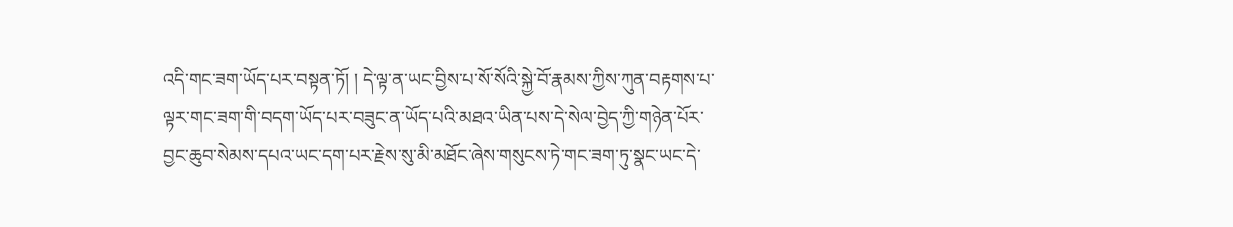འདི་གང་ཟག་ཡོད་པར་བསྟན་ཏོ། ། དེ་ལྟ་ན་ཡང་བྱིས་པ་སོ་སོའི་སྐྱེ་བོ་རྣམས་ཀྱིས་ཀུན་བརྟགས་པ་ལྟར་གང་ཟག་གི་བདག་ཡོད་པར་བཟུང་ན་ཡོད་པའི་མཐའ་ཡིན་པས་དེ་སེལ་བྱེད་ཀྱི་གཉེན་པོར་བྱང་ཆུབ་སེམས་དཔའ་ཡང་དག་པར་རྗེས་སུ་མི་མཐོང་ཞེས་གསུངས་ཏེ་གང་ཟག་ཏུ་སྣང་ཡང་དེ་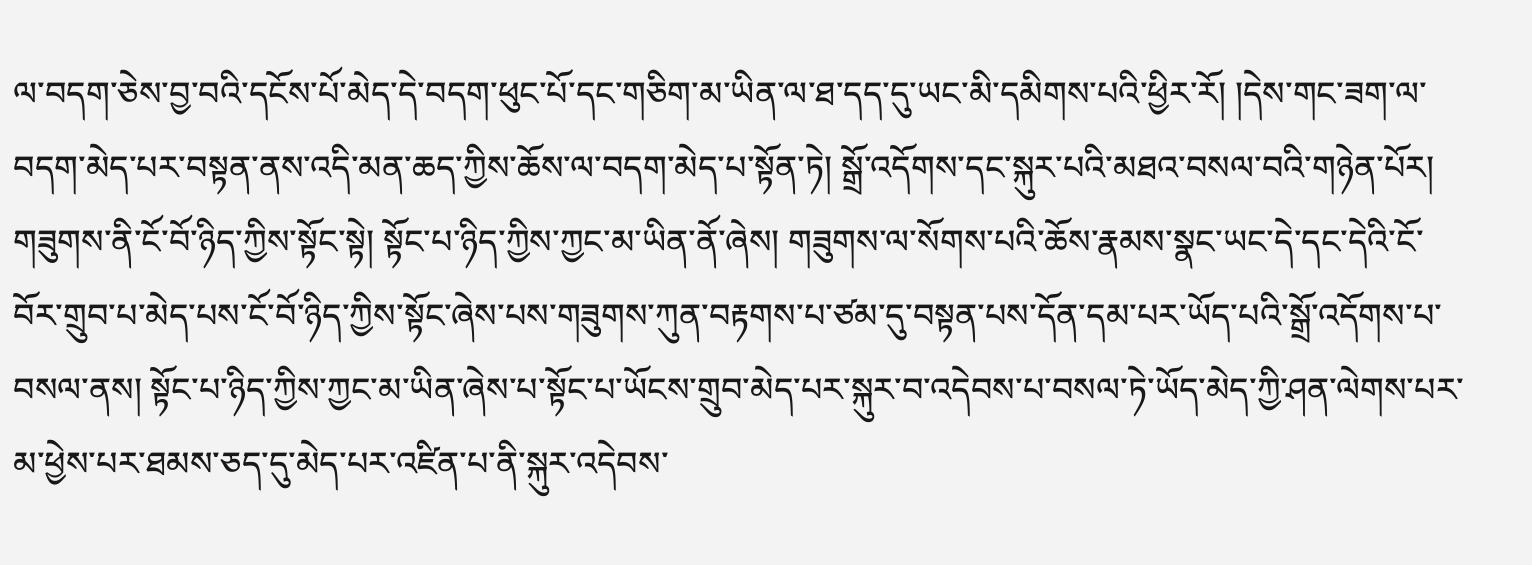ལ་བདག་ཅེས་བྱ་བའི་དངོས་པོ་མེད་དེ་བདག་ཕུང་པོ་དང་གཅིག་མ་ཡིན་ལ་ཐ་དད་དུ་ཡང་མི་དམིགས་པའི་ཕྱིར་རོ། །དེས་གང་ཟག་ལ་བདག་མེད་པར་བསྟན་ནས་འདི་མན་ཆད་ཀྱིས་ཆོས་ལ་བདག་མེད་པ་སྟོན་ཏེ། སྒྲོ་འདོགས་དང་སྐུར་པའི་མཐའ་བསལ་བའི་གཉེན་པོར། གཟུགས་ནི་ངོ་བོ་ཉིད་ཀྱིས་སྟོང་སྟེ། སྟོང་པ་ཉིད་ཀྱིས་ཀྱང་མ་ཡིན་ནོ་ཞེས། གཟུགས་ལ་སོགས་པའི་ཆོས་རྣམས་སྣང་ཡང་དེ་དང་དེའི་ངོ་བོར་གྲུབ་པ་མེད་པས་ངོ་བོ་ཉིད་ཀྱིས་སྟོང་ཞེས་པས་གཟུགས་ཀུན་བརྟགས་པ་ཙམ་དུ་བསྟན་པས་དོན་དམ་པར་ཡོད་པའི་སྒྲོ་འདོགས་པ་བསལ་ནས། སྟོང་པ་ཉིད་ཀྱིས་ཀྱང་མ་ཡིན་ཞེས་པ་སྟོང་པ་ཡོངས་གྲུབ་མེད་པར་སྐུར་བ་འདེབས་པ་བསལ་ཏེ་ཡོད་མེད་ཀྱི་ཤན་ལེགས་པར་མ་ཕྱེས་པར་ཐམས་ཅད་དུ་མེད་པར་འཛིན་པ་ནི་སྐུར་འདེབས་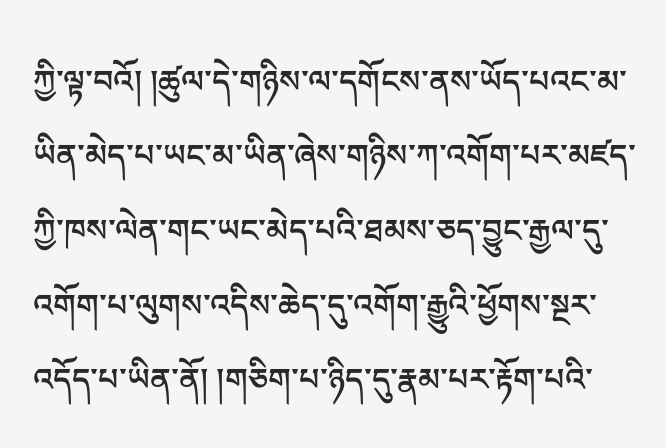ཀྱི་ལྟ་བའོ། །ཚུལ་དེ་གཉིས་ལ་དགོངས་ནས་ཡོད་པའང་མ་ཡིན་མེད་པ་ཡང་མ་ཡིན་ཞེས་གཉིས་ཀ་འགོག་པར་མཛད་ཀྱི་ཁས་ལེན་གང་ཡང་མེད་པའི་ཐམས་ཅད་བྱུང་རྒྱལ་དུ་འགོག་པ་ལུགས་འདིས་ཆེད་དུ་འགོག་རྒྱུའི་ཕྱོགས་སྔར་འདོད་པ་ཡིན་ནོ། །གཅིག་པ་ཉིད་དུ་རྣམ་པར་རྟོག་པའི་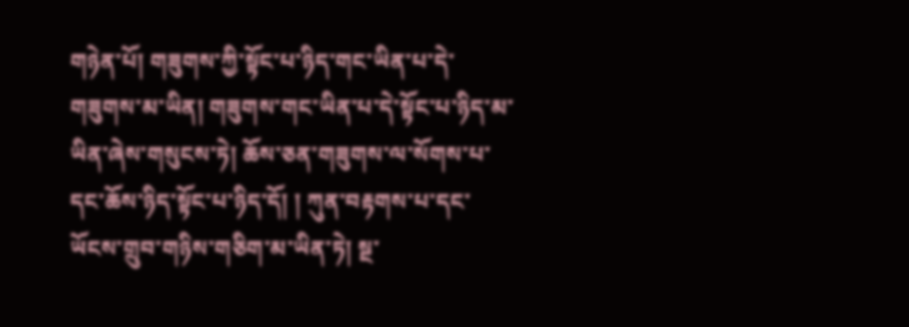གཉེན་པོ། གཟུགས་ཀྱི་སྟོང་པ་ཉིད་གང་ཡིན་པ་དེ་གཟུགས་མ་ཡིན། གཟུགས་གང་ཡིན་པ་དེ་སྟོང་པ་ཉིད་མ་ཡིན་ཞེས་གསུངས་ཏེ། ཆོས་ཅན་གཟུགས་ལ་སོགས་པ་དང་ཆོས་ཉིད་སྟོང་པ་ཉིད་དོ། ། ཀུན་བརྟགས་པ་དང་ཡོངས་གྲུབ་གཉིས་གཅིག་མ་ཡིན་ཏེ། སྔ་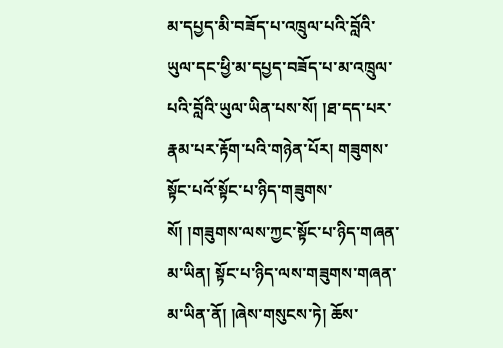མ་དཔྱད་མི་བཟོད་པ་འཁྲུལ་པའི་བློའི་ཡུལ་དང་ཕྱི་མ་དཔྱད་བཟོད་པ་མ་འཁྲུལ་པའི་བློའི་ཡུལ་ཡིན་པས་སོ། །ཐ་དད་པར་རྣམ་པར་རྟོག་པའི་གཉེན་པོར། གཟུགས་སྟོང་པའོ་སྟོང་པ་ཉིད་གཟུགས་སོ། །གཟུགས་ལས་ཀྱང་སྟོང་པ་ཉིད་གཞན་མ་ཡིན། སྟོང་པ་ཉིད་ལས་གཟུགས་གཞན་མ་ཡིན་ནོ། །ཞེས་གསུངས་ཏེ། ཆོས་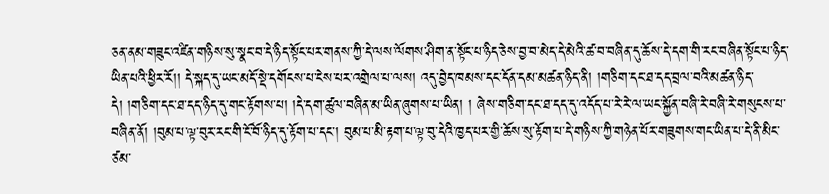ཅན་ནམ་གཟུང་འཛིན་གཉིས་སུ་སྣང་བ་དེ་ཉིད་སྟོང་པར་གནས་ཀྱི་དེ་ལས་ལོགས་ཤིག་ན་སྟོང་པ་ཉིད་ཅེས་བྱ་བ་མེད་དེ་མེའི་ཚ་བ་བཞིན་དུ་ཆོས་དེ་དག་གི་རང་བཞིན་སྟོང་པ་ཉིད་ཡིན་པའི་ཕྱིར་རོ།། དེ་སྐད་དུ་ཡང་མདོ་སྡེ་དགོངས་པ་ངེས་པར་འགྲེལ་པ་ལས། འདུ་བྱེད་ཁམས་དང་དོན་དམ་མཚན་ཉིད་ནི། །གཅིག་དང་ཐ་དད་བྲལ་བའི་མཚན་ཉིད་དེ། །གཅིག་དང་ཐ་དད་ཉིད་དུ་གང་རྟོགས་པ། །དེ་དག་ཚུལ་བཞིན་མ་ཡིན་ཞུགས་པ་ཡིན། ། ཞེས་གཅིག་དང་ཐ་དད་དུ་འདོད་པ་རེ་རེ་ལ་ཡང་སྐྱོན་བཞི་རེ་བཞི་རེ་གསུངས་པ་བཞིན་ནོ། །བུམ་པ་ལྟ་བུར་རང་གི་ངོ་བོ་ཉིད་དུ་རྟོག་པ་དང་། བུམ་པ་མི་རྟག་པ་ལྟ་བུ་དེའི་ཁྱད་པར་གྱི་ཆོས་སུ་རྟོག་པ་དེ་གཉིས་ཀྱི་གཉེན་པོར་གཟུགས་གང་ཡིན་པ་དེ་ནི་མིང་ཙམ་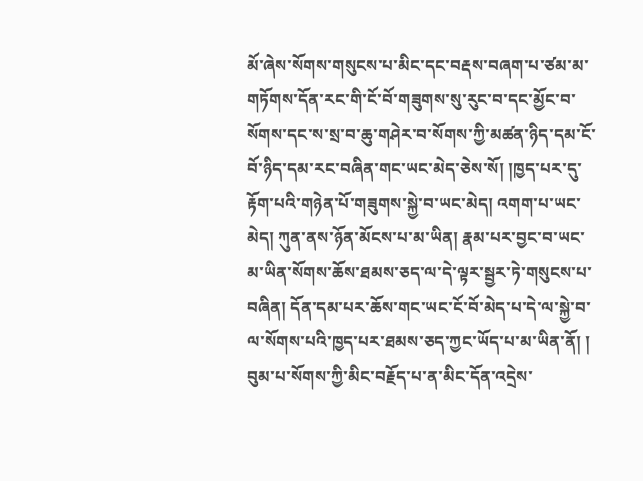མོ་ཞེས་སོགས་གསུངས་པ་མིང་དང་བརྡས་བཞག་པ་ཙམ་མ་གཏོགས་དོན་རང་གི་ངོ་བོ་གཟུགས་སུ་རུང་བ་དང་མྱོང་བ་སོགས་དང་ས་སྲ་བ་ཆུ་གཤེར་བ་སོགས་ཀྱི་མཚན་ཉིད་དམ་ངོ་བོ་ཉིད་དམ་རང་བཞིན་གང་ཡང་མེད་ཅེས་སོ། །ཁྱད་པར་དུ་རྟོག་པའི་གཉེན་པོ་གཟུགས་སྐྱེ་བ་ཡང་མེད། འགག་པ་ཡང་མེད། ཀུན་ནས་ཉོན་མོངས་པ་མ་ཡིན། རྣམ་པར་བྱང་བ་ཡང་མ་ཡིན་སོགས་ཆོས་ཐམས་ཅད་ལ་དེ་ལྟར་སྦྱར་ཏེ་གསུངས་པ་བཞིན། དོན་དམ་པར་ཆོས་གང་ཡང་ངོ་བོ་མེད་པ་དེ་ལ་སྐྱེ་བ་ལ་སོགས་པའི་ཁྱད་པར་ཐམས་ཅད་ཀྱང་ཡོད་པ་མ་ཡིན་ནོ། ། བུམ་པ་སོགས་ཀྱི་མིང་བརྗོད་པ་ན་མིང་དོན་འདྲེས་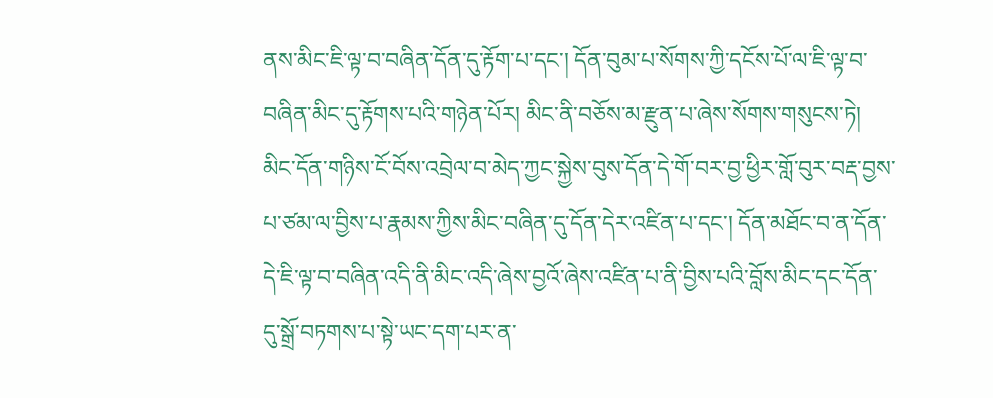ནས་མིང་ཇི་ལྟ་བ་བཞིན་དོན་དུ་རྟོག་པ་དང་། དོན་བུམ་པ་སོགས་ཀྱི་དངོས་པོ་ལ་ཇི་ལྟ་བ་བཞིན་མིང་དུ་རྟོགས་པའི་གཉེན་པོར། མིང་ནི་བཅོས་མ་རྫུན་པ་ཞེས་སོགས་གསུངས་ཏེ། མིང་དོན་གཉིས་ངོ་བོས་འབྲེལ་བ་མེད་ཀྱང་སྐྱེས་བུས་དོན་དེ་གོ་བར་བྱ་ཕྱིར་གློ་བུར་བརྡ་བྱས་པ་ཙམ་ལ་བྱིས་པ་རྣམས་ཀྱིས་མིང་བཞིན་དུ་དོན་དེར་འཛིན་པ་དང་། དོན་མཐོང་བ་ན་དོན་དེ་ཇི་ལྟ་བ་བཞིན་འདི་ནི་མིང་འདི་ཞེས་བྱའོ་ཞེས་འཛིན་པ་ནི་བྱིས་པའི་བློས་མིང་དང་དོན་དུ་སྒྲོ་བཏགས་པ་སྟེ་ཡང་དག་པར་ན་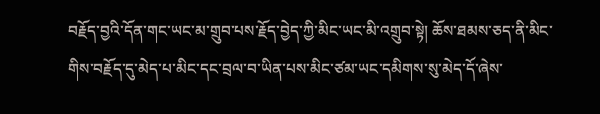བརྗོད་བྱའི་དོན་གང་ཡང་མ་གྲུབ་པས་རྗོད་བྱེད་ཀྱི་མིང་ཡང་མི་འགྲུབ་སྟེ། ཆོས་ཐམས་ཅད་ནི་མིང་གིས་བརྗོད་དུ་མེད་པ་མིང་དང་བྲལ་བ་ཡིན་པས་མིང་ཙམ་ཡང་དམིགས་སུ་མེད་དོ་ཞེས་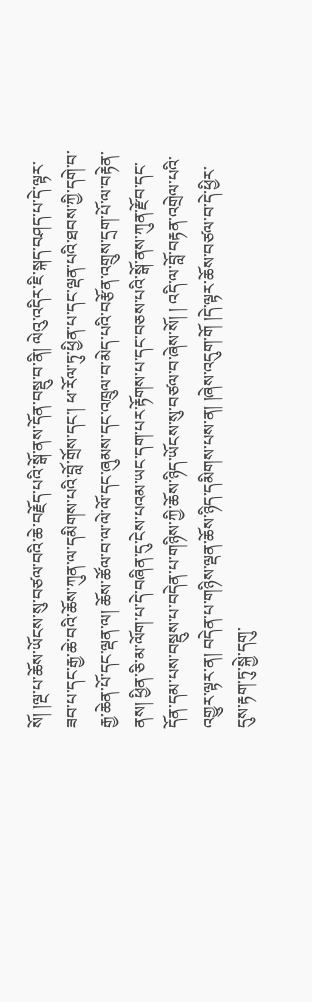སོ། །ལྔ་པ་ཆོས་ཡོངས་སུ་བཙལ་བའི་ཆེ་བརྗོད་པའི་སྒོ་ནས་དོན་བསྡུ་བ་ནི། ལེའུ་འདིར་ཇི་སྐད་བཤད་པ་དེ་ལྟར་ཟབ་པ་དང་རྒྱ་ཆེ་བའི་ཆོས་ཀུན་ལ་དམིགས་པའི་བློ་གྲོས་དང་། ཕ་རོལ་ཏུ་ཕྱིན་པ་དང་ལྡན་པའི་ཐབས་ཀྱི་དགེ་བ་རྒྱ་ཆེན་པོ་དང་ལྡན་ལ། ཆོས་ཚོལ་བ་ལ་ལེ་ལོ་དང་ཞུམས་དང་འཁྲུལ་བ་མེད་པའི་བརྩོན་འགྲུས་དྲག་པོ་ལ་བརྟེན་ནས། ཕྱིན་ཅི་མ་ལོག་པ་དེ་བཞིན་དུ་ངེས་པའམ་ཡང་དག་པར་རྟོགས་པ་དང་བཅས་པའི་སྒོ་ནས་ཀུན་རྫོབ་དང་དོན་དམ་པས་བསྡུས་པ་བདེན་པ་གཉིས་ཀྱི་ཆོས་ཉིད་ཡོངས་སུ་བཙལ་བ་ཞེས་སོ། ། འདི་ལ་བློ་བརྟན་འགྲེལ་པའི་འགྱུར་ལྟར་ན། བདེན་པ་གཉིས་ལྡན་ཆོས་ཉིད་དམིགས་པས་ན། །ཞེས་འདུག་གོ །དེ་ལྟར་ཆོས་བཙལ་བ་དེ་ཕྱིར་དུས་རྟག་ཏུ་སྐྱེ་དགུ་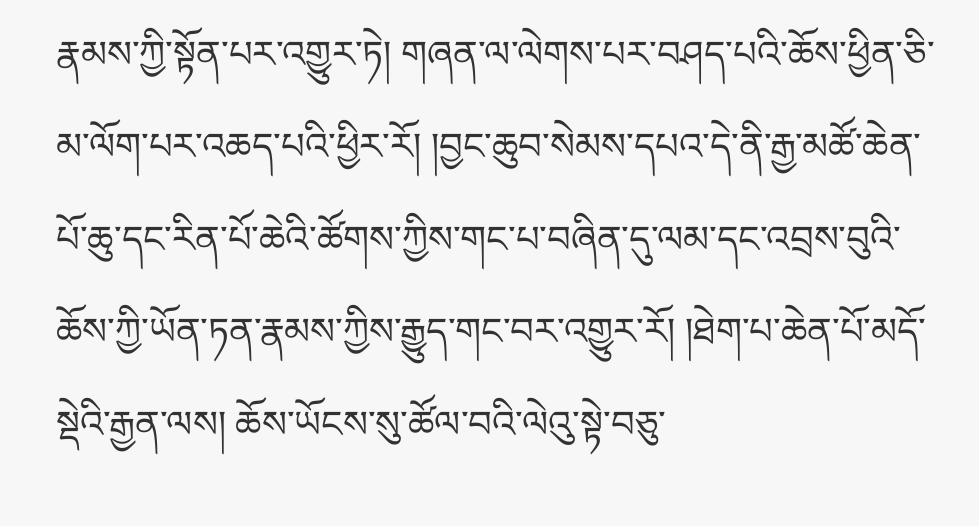རྣམས་ཀྱི་སྟོན་པར་འགྱུར་ཏེ། གཞན་ལ་ལེགས་པར་བཤད་པའི་ཆོས་ཕྱིན་ཅི་མ་ལོག་པར་འཆད་པའི་ཕྱིར་རོ། །བྱང་ཆུབ་སེམས་དཔའ་དེ་ནི་རྒྱ་མཚོ་ཆེན་པོ་ཆུ་དང་རིན་པོ་ཆེའི་ཚོགས་ཀྱིས་གང་པ་བཞིན་དུ་ལམ་དང་འབྲས་བུའི་ཆོས་ཀྱི་ཡོན་ཏན་རྣམས་ཀྱིས་རྒྱུད་གང་བར་འགྱུར་རོ། །ཐེག་པ་ཆེན་པོ་མདོ་སྡེའི་རྒྱན་ལས། ཆོས་ཡོངས་སུ་ཚོལ་བའི་ལེའུ་སྟེ་བཅུ་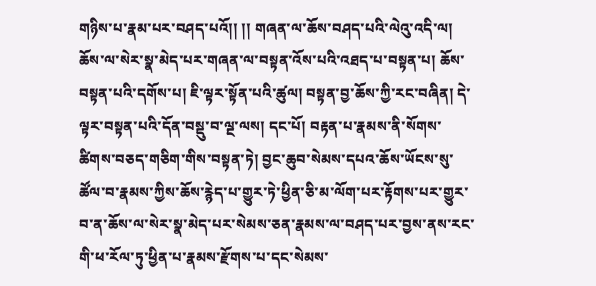གཉིས་པ་རྣམ་པར་བཤད་པའོ།། །། གཞན་ལ་ཆོས་བཤད་པའི་ལེའུ་འདི་ལ། ཆོས་ལ་སེར་སྣ་མེད་པར་གཞན་ལ་བསྟན་འོས་པའི་འཐད་པ་བསྟན་པ། ཆོས་བསྟན་པའི་དགོས་པ། ཇི་ལྟར་སྟོན་པའི་ཚུལ། བསྟན་བྱ་ཆོས་ཀྱི་རང་བཞིན། དེ་ལྟར་བསྟན་པའི་དོན་བསྡུ་བ་ལྔ་ལས། དང་པོ། བརྟན་པ་རྣམས་ནི་སོགས་ཚིགས་བཅད་གཅིག་གིས་བསྟན་ཏེ། བྱང་ཆུབ་སེམས་དཔའ་ཆོས་ཡོངས་སུ་ཚོལ་བ་རྣམས་ཀྱིས་ཆོས་རྙེད་པ་གྱུར་ཏེ་ཕྱིན་ཅི་མ་ལོག་པར་རྟོགས་པར་གྱུར་བ་ན་ཆོས་ལ་སེར་སྣ་མེད་པར་སེམས་ཅན་རྣམས་ལ་བཤད་པར་བྱས་ནས་རང་གི་ཕ་རོལ་ཏུ་ཕྱིན་པ་རྣམས་རྫོགས་པ་དང་སེམས་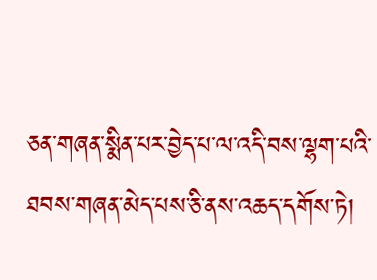ཅན་གཞན་སྨིན་པར་བྱེད་པ་ལ་འདི་བས་ལྷག་པའི་ཐབས་གཞན་མེད་པས་ཅི་ནས་འཆད་དགོས་ཏེ།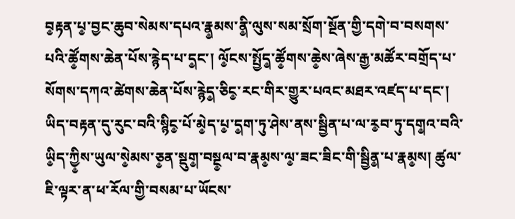བ༵རྟན་པ༵་བྱང་ཆུབ་སེམས་དཔའ་རྣ༵མས་ནི༵་ལུས་སམ་སྲོག་སྔོན་གྱི་དགེ་བ་བསགས་པའི་ཚོ༵གས་ཆེན་པོས་རྙེད་པ་ད༵ང་། ལོ༵ངས་སྤྱོད༵་ཚོ༵གས་ཆེ༵ས་ཞེས་རྒྱ་མཚོར་བགྲོད་པ་སོགས་དཀའ་ཚེགས་ཆེན་པོས་རྙེད༵་ཅིང༵་རང་གིར་གྱུར་པའང་མཐར་འཛད་པ་དང་། ཡིད་བརྟན་དུ་རུང་བའི་སྙིང༵་པོ་མེ༵ད་པ༵་ད༵ག་ཏུ་ཤེས་ནས་སྦྱིན་པ་ལ་ར༵བ་ཏུ་དག༵འ་བའི་ཡི༵ད་ཀྱི༵ས་ཡུལ་སེ༵མས་ཅ༵ན་སྡུག༵་བསྔ༵ལ་བ་རྣམ༵ས་ལ༵་ཟང་ཟིང་གི་སྦྱིན༵་པ་རྣམ༵ས། ཚུལ་ཇི་ལྟར་ན་ཕ་རོལ་གྱི་བསམ་པ་ཡོངས་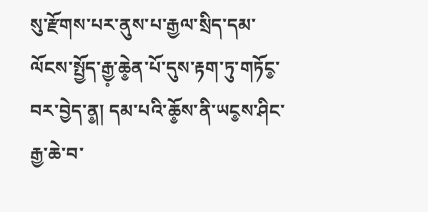སུ་རྫོགས་པར་ནུས་པ་རྒྱལ་སྲིད་དམ་ལོངས་སྤྱོད་རྒྱ༷་ཆེ༵ན་པོ་དུས་རྟག་ཏུ་གཏོང༵་བར་བྱེད་ན༵། དམ་པའི་ཆོ༵ས་ནི་ཡང༵ས་ཤིང་རྒྱ་ཆེ་བ་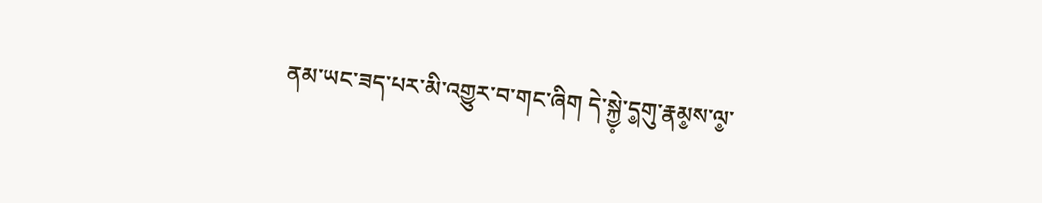ནམ་ཡང་ཟད་པར་མི་འགྱུར་བ་གང་ཞིག དེ་སྐྱེ༷་ད༵གུ་རྣམ༵ས་ལ༵་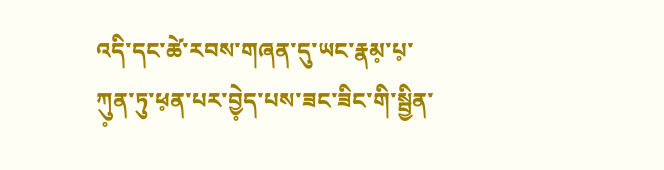འདི་དང་ཚེ་རབས་གཞན་དུ་ཡང་རྣམ༷་པ༷་ཀུ༷ན་ཏུ་ཕ༷ན་པར་བྱེ༷ད་པས་ཟང་ཟིང་གི་སྦྱིན་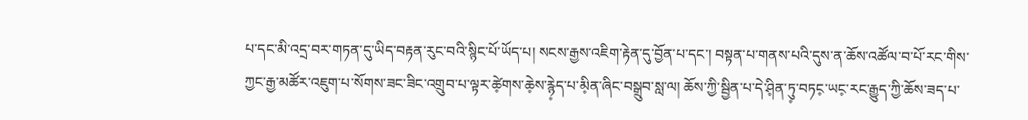པ་དང་མི་འདྲ་བར་གཏན་དུ་ཡིད་བརྟན་རུང་བའི་སྙིང་པོ་ཡོད་པ། སངས་རྒྱས་འཇིག་རྟེན་དུ་བྱོན་པ་དང་། བསྟན་པ་གནས་པའི་དུས་ན་ཆོས་འཚོལ་བ་པོ་རང་གིས་ཀྱང་རྒྱ་མཚོར་འཇུག་པ་སོགས་ཟང་ཟིང་འགྲུབ་པ་ལྟར་ཚེ༷གས་ཆེ༷ས་རྙེ༷ད་པ་མི༷ན་ཞིང་བསྒྲུབ་སླ་ལ། ཆོས་ཀྱི་སྦྱིན་པ་དེ་ཤི༷ན་ཏུ༷་བཏང༷་ཡང༷་རང་རྒྱུད་ཀྱི་ཆོས་ཟད་པ་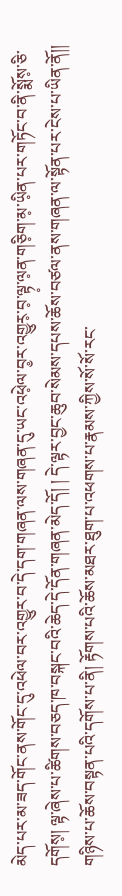མེད་པར་མ་ཟད་གོང་ནས་གོང་དུ་འཕེལ་བར་འགྱུར་བ་དེ་དག་གཞན་ལས་གཞན་དུ་ཡང་འཕེ༷ལ་བ༵ར་འགྱུར༷་བ༷་ལྟ༷་ལ༷ན་གཅི༷ག་མ༷་ཡི༷ན་པར་གཏོང་བ་ནི་སྨོས༷་ཅི་དགོས༷། ལྟ་ཞེས་པ་ཚིགས་བཅད་ཁ་བསྐང་བའི་ཆེད་དེ་དོན་གཞན་མེད་དོ། ། དེ་ལྟར་བྱང་ཆུབ་སེམས་དཔས་ཆོས་བཙལ་ནས་གཞན་ལ་སྟོན་པར་ངེས་པ་ཡིན་ནོ།། གཉིས་པ་ཆོས་བསྟན་པའི་དགོས་པ་ནི། རྟོགས་པའི་ཆོས་མཐར་ཐུག་པ་འཕགས་པ་རྣམས་ཀྱིས་སོ་སོ་རང་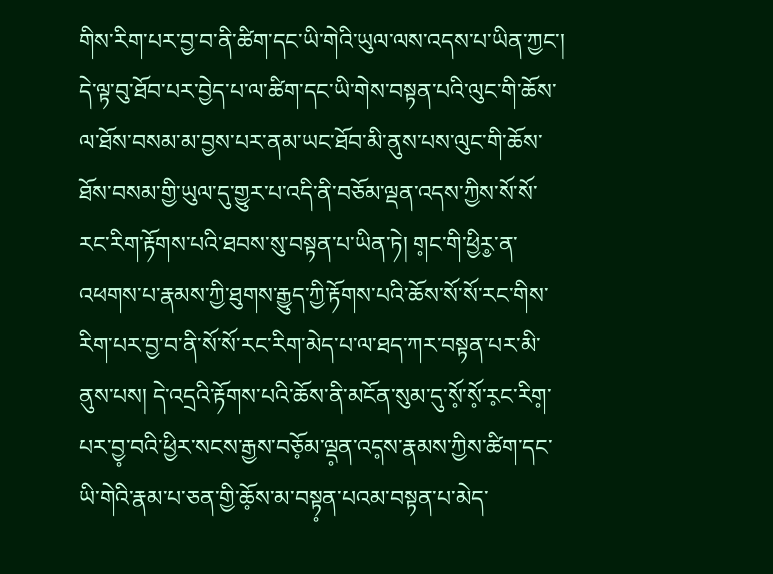གིས་རིག་པར་བྱ་བ་ནི་ཚིག་དང་ཡི་གེའི་ཡུལ་ལས་འདས་པ་ཡིན་ཀྱང་། དེ་ལྟ་བུ་ཐོབ་པར་བྱེད་པ་ལ་ཚིག་དང་ཡི་གེས་བསྟན་པའི་ལུང་གི་ཆོས་ལ་ཐོས་བསམ་མ་བྱས་པར་ནམ་ཡང་ཐོབ་མི་ནུས་པས་ལུང་གི་ཆོས་ཐོས་བསམ་གྱི་ཡུལ་དུ་གྱུར་པ་འདི་ནི་བཅོམ་ལྡན་འདས་ཀྱིས་སོ་སོ་རང་རིག་རྟོགས་པའི་ཐབས་སུ་བསྟན་པ་ཡིན་ཏེ། ག༷ང་གི་ཕྱིར༵་ན་འཕགས་པ་རྣམས་ཀྱི་ཐུགས་རྒྱུད་ཀྱི་རྟོགས་པའི་ཆོས་སོ་སོ་རང་གིས་རིག་པར་བྱ་བ་ནི་སོ་སོ་རང་རིག་མེད་པ་ལ་ཐད་ཀར་བསྟན་པར་མི་ནུས་པས། དེ་འདྲའི་རྟོགས་པའི་ཆོས་ནི་མངོན་སུམ་དུ་སོ༷་སོ༷་ར༷ང་རིག༷་པར་བྱ༷་བའི་ཕྱིར་སངས་རྒྱས་བཅོ༷མ་ལྡ༷ན་འད༷ས་རྣམས་ཀྱིས་ཚིག་དང་ཡི་གེའི་རྣམ་པ་ཅན་གྱི་ཆོ༷ས་མ་བསྟ༷ན་པའམ་བསྟན་པ་མེད་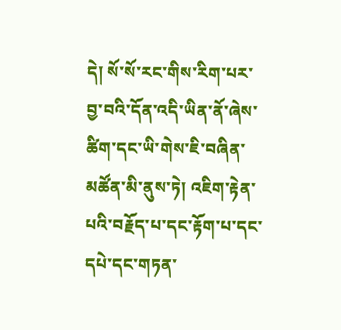དེ། སོ་སོ་རང་གིས་རིག་པར་བྱ་བའི་དོན་འདི་ཡིན་ནོ་ཞེས་ཚིག་དང་ཡི་གེས་ཇི་བཞིན་མཚོན་མི་ནུས་ཏེ། འཇིག་རྟེན་པའི་བརྗོད་པ་དང་རྟོག་པ་དང་དཔེ་དང་གཏན་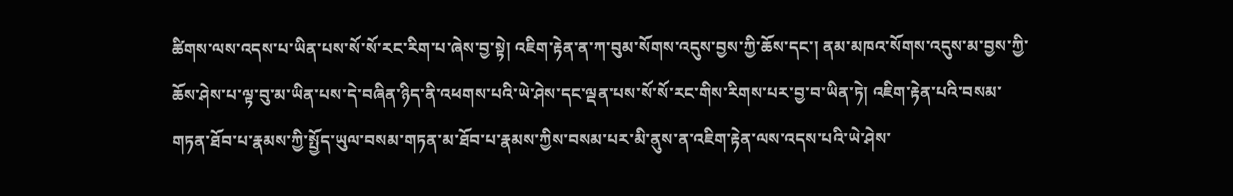ཚིགས་ལས་འདས་པ་ཡིན་པས་སོ་སོ་རང་རིག་པ་ཞེས་བྱ་སྟེ། འཇིག་རྟེན་ན་ཀ་བུམ་སོགས་འདུས་བྱས་ཀྱི་ཆོས་དང་། ནམ་མཁའ་སོགས་འདུས་མ་བྱས་ཀྱི་ཆོས་ཤེས་པ་ལྟ་བུ་མ་ཡིན་པས་དེ་བཞིན་ཉིད་ནི་འཕགས་པའི་ཡེ་ཤེས་དང་ལྡན་པས་སོ་སོ་རང་གིས་རིགས་པར་བྱ་བ་ཡིན་ཏེ། འཇིག་རྟེན་པའི་བསམ་གཏན་ཐོབ་པ་རྣམས་ཀྱི་སྤྱོད་ཡུལ་བསམ་གཏན་མ་ཐོབ་པ་རྣམས་ཀྱིས་བསམ་པར་མི་ནུས་ན་འཇིག་རྟེན་ལས་འདས་པའི་ཡེ་ཤེས་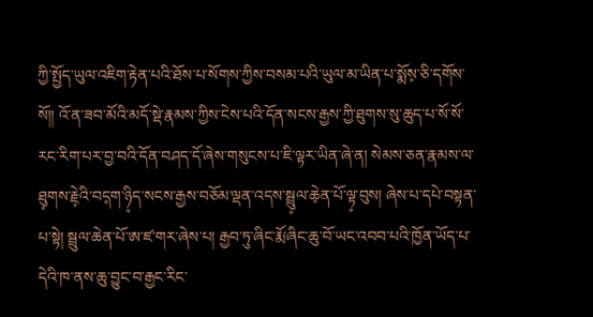ཀྱི་སྤྱོད་ཡུལ་འཇིག་རྟེན་པའི་ཐོས་པ་སོགས་ཀྱིས་བསམ་པའི་ཡུལ་མ་ཡིན་པ་སྨོས༷་ཅི་དགོས་སོ།། འོ་ན་ཟབ་མོའི་མདོ་སྡེ་རྣམས་ཀྱིས་ངེས་པའི་དོན་སངས་རྒྱས་ཀྱི་ཐུགས་སུ་ཆུད་པ་སོ་སོ་རང་རིག་པར་བྱ་བའི་དོན་བཤད་དོ་ཞེས་གསུངས་པ་ཇི་ལྟར་ཡིན་ཞེ་ན། སེམས་ཅན་རྣམས་ལ་ཐུ༷གས་རྗེ༷འི་བད༷ག་ཉི༷ད་སངས་རྒྱས་བཅོམ་ལྡན་འདས་སྦྲུ༷ལ་ཆེ༷ན་པོ་ལྟ༷་བུས། ཞེས་པ་དཔེ་བསྟན་པ་སྟེ། སྦྲུལ་ཆེན་པོ་ཨ་ཛ་གར་ཞེས་པ། རྒྱབ་ཏུ་ཞིང་རྨོ་ཞིང་ཆུ་བོ་ཡང་འབབ་པའི་ཁྱོན་ཡོད་པ་དེའི་ཁ་ནས་ཆུ་བྱུང་བ་རྒྱང་རིང་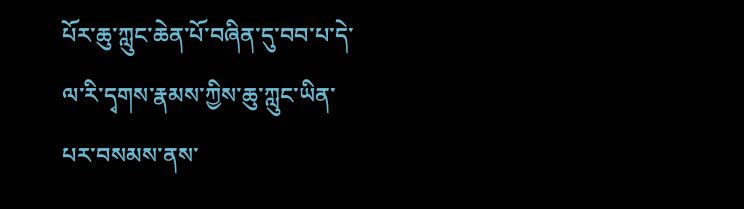པོར་ཆུ་ཀླུང་ཆེན་པོ་བཞིན་དུ་བབ་པ་དེ་ལ་རི་དྭགས་རྣམས་ཀྱིས་ཆུ་ཀླུང་ཡིན་པར་བསམས་ནས་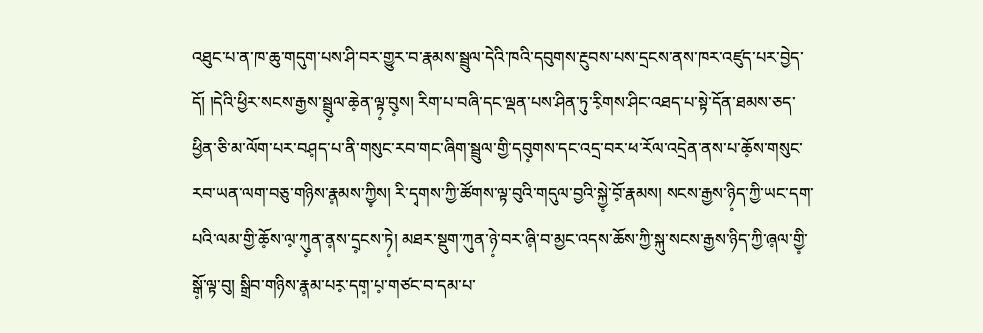འཐུང་པ་ན་ཁ་ཆུ་གདུག་པས་ཤི་བར་གྱུར་བ་རྣམས་སྦྲུལ་དེའི་ཁའི་དབུགས་རྔུབས་པས་དྲངས་ནས་ཁར་འཛུད་པར་བྱེད་དོ། །དེའི་ཕྱིར་སངས་རྒྱས་སྦྲུ༷ལ་ཆེ༷ན་ལྟ༷་བུ༷ས། རིག་པ་བཞི་དང་ལྡན་པས་ཤིན་ཏུ་རི༷གས་ཤིང་འཐད་པ་སྟེ་དོན་ཐམས་ཅད་ཕྱིན་ཅི་མ་ལོག་པར་བཤ༷ད་པ་ནི་གསུང་རབ་གང་ཞིག་སྦྲུལ་གྱི་དབུ༷གས་དང་འདྲ་བར་ཕ་རོལ་འདྲེན་ནས་པ་ཆོ༷ས་གསུང་རབ་ཡན་ལག་བཅུ་གཉིས་རྣ༷མས་ཀྱི༷ས། རི་དྭགས་ཀྱི་ཚོགས་ལྟ་བུའི་གདུལ་བྱའི་སྐྱེ༷་བོ༷་རྣམས། སངས་རྒྱས་ཉི༷ད་ཀྱི་ཡང་དག་པའི་ལམ་གྱི་ཆོ༷ས་ལ༷་ཀུ༷ན་ན༷ས་དྲ༷ངས་ཏེ༷། མཐར་སྡུག་ཀུན་ཉེ༷་བར་ཞི༷་བ་མྱང་འདས་ཆོས་ཀྱི་སྐུ་སངས་རྒྱས་ཉིད་ཀྱི་ཞ༷ལ་གྱི༷་སྒོ༷་ལྟ་བུ། སྒྲིབ་གཉིས་རྣ༷མ་པར༷་དག༷་པ༷་གཙང་བ་དམ་པ་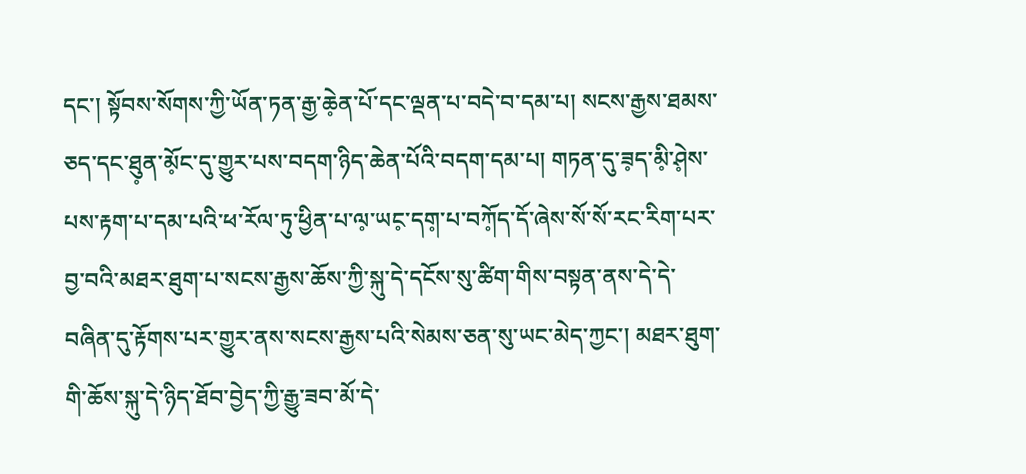དང་། སྟོབས་སོགས་ཀྱི་ཡོན་ཏན་རྒྱ་ཆེ༷ན་པོ་དང་ལྡན་པ་བདེ་བ་དམ་པ། སངས་རྒྱས་ཐམས་ཅད་དང་ཐུ༷ན་མོ༷ང་དུ་གྱུར་པས་བདག་ཉིད་ཆེན་པོའི་བདག་དམ་པ། གཏན་དུ་ཟ༷ད་མི༷་ཤེ༷ས་པས་རྟག་པ་དམ་པའི་ཕ་རོལ་ཏུ་ཕྱིན་པ་ལ༷་ཡང༷་དག༷་པ་བཀོ༷ད་དོ་ཞེས་སོ་སོ་རང་རིག་པར་བྱ་བའི་མཐར་ཐུག་པ་སངས་རྒྱས་ཆོས་ཀྱི་སྐུ་དེ་དངོས་སུ་ཚིག་གིས་བསྟན་ནས་དེ་དེ་བཞིན་དུ་རྟོགས་པར་གྱུར་ནས་སངས་རྒྱས་པའི་སེམས་ཅན་སུ་ཡང་མེད་ཀྱང་། མཐར་ཐུག་གི་ཆོས་སྐུ་དེ་ཉིད་ཐོབ་བྱེད་ཀྱི་རྒྱུ་ཟབ་མོ་དེ་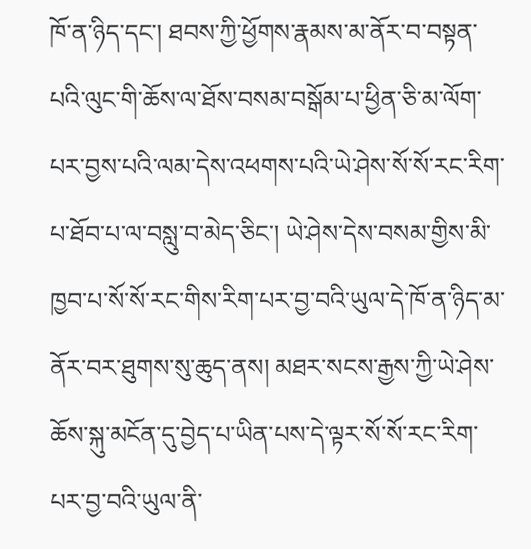ཁོ་ན་ཉིད་དང་། ཐབས་ཀྱི་ཕྱོགས་རྣམས་མ་ནོར་བ་བསྟན་པའི་ལུང་གི་ཆོས་ལ་ཐོས་བསམ་བསྒོམ་པ་ཕྱིན་ཅི་མ་ལོག་པར་བྱས་པའི་ལམ་དེས་འཕགས་པའི་ཡེ་ཤེས་སོ་སོ་རང་རིག་པ་ཐོབ་པ་ལ་བསླུ་བ་མེད་ཅིང་། ཡེ་ཤེས་དེས་བསམ་གྱིས་མི་ཁྱབ་པ་སོ་སོ་རང་གིས་རིག་པར་བྱ་བའི་ཡུལ་དེ་ཁོ་ན་ཉིད་མ་ནོར་བར་ཐུགས་སུ་ཆུད་ནས། མཐར་སངས་རྒྱས་ཀྱི་ཡེ་ཤེས་ཆོས་སྐུ་མངོན་དུ་བྱེད་པ་ཡིན་པས་དེ་ལྟར་སོ་སོ་རང་རིག་པར་བྱ་བའི་ཡུལ་ནི་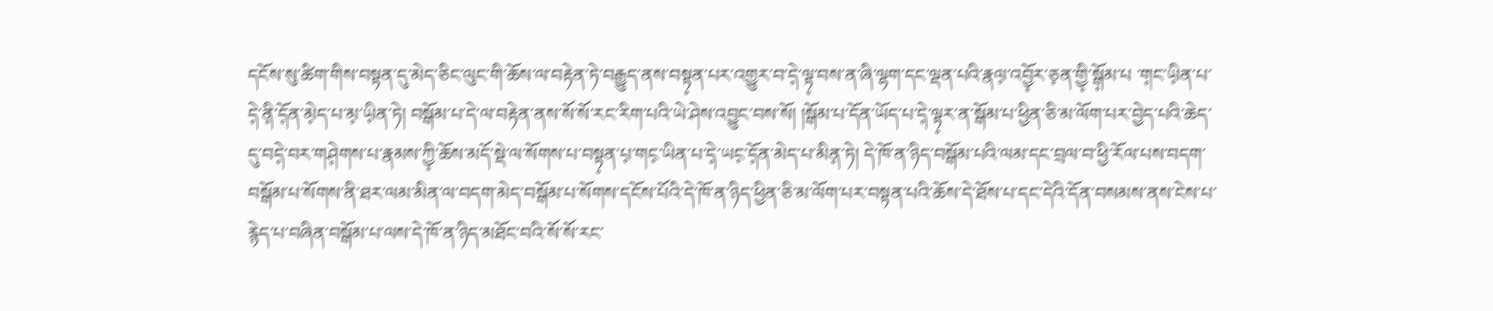དངོས་སུ་ཚིག་གིས་བསྟན་དུ་མེད་ཅིང་ལུང་གི་ཆོས་ལ་བརྟེན་ཏེ་བརྒྱུད་ནས་བསྟ༷ན་པར་འགྱུར་བ་དེ༷་ལྟ༷་བས་ན་ཞི་ལྷག་དང་ལྡན་པའི་རྣལ༷་འབྱོ༷ར་ཅ༷ན་གྱི༷་སྒོ༷མ་པ ་ག༷ང་ཡི༷ན་པ་དེ༷་ནི༷་དོ༷ན་མེ༷ད་པ་མ༷་ཡི༷ན་ཏེ། བསྒོམ་པ་དེ་ལ་བརྟེན་ནས་སོ་སོ་རང་རིག་པའི་ཡེ་ཤེས་འབྱུང་བས་སོ། །སྒོམ་པ་དོན་ཡོད་པ་དེ༷་ལྟ༷ར་ན་སྒོམ་པ་ཕྱིན་ཅི་མ་ལོག་པར་བྱེད་པའི་ཆེད་དུ་བདེ༷་བར་གཤེ༷གས་པ་རྣམས་ཀྱི༷་ཆོས་མདོ་སྡེ་ལ་སོགས་པ་བསྟ༷ན་པ༷་གང༷་ཡིན་པ་དེ༷་ཡང༷་དོ༷ན་མེད་པ་མིན༷་ཏེ། དེ་ཁོ་ན་ཉིད་བསྒོམ་པའི་ལམ་དང་བྲལ་བ་ཕྱི་རོལ་པས་བདག་བསྒོམ་པ་སོགས་ནི་ཐར་ལམ་མིན་ལ་བདག་མེད་བསྒོམ་པ་སོགས་དངོས་པོའི་དེ་ཁོ་ན་ཉིད་ཕྱིན་ཅི་མ་ལོག་པར་བསྟན་པའི་ཆོས་དེ་ཐོས་པ་དང་དེའི་དོན་བསམས་ནས་ངེས་པ་རྙེད་པ་བཞིན་བསྒོམ་པ་ལས་དེ་ཁོ་ན་ཉིད་མཐོང་བའི་སོ་སོ་རང་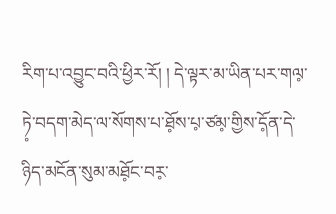རིག་པ་འབྱུང་བའི་ཕྱིར་རོ། ། དེ་ལྟར་མ་ཡིན་པར་གལ༷་ཏེ༷་བདག་མེད་ལ་སོགས་པ་ཐོ༷ས་པ༷་ཙམ༷་གྱིས་དོ༷ན་དེ་ཉིད་མངོན་སུམ་མཐོ༷ང་བར༷་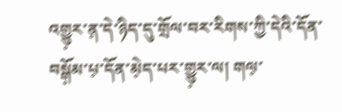འགྱུ༷ར་ན༷་དེ་ཉིད་དུ་གྲོལ་བར་རིགས་ཀྱི་དེའི་དོན་བསྒོ༷མ་པ༷་དོན་མེ༷ད་པར་གྱུ༷ར་ལ། གལ༷་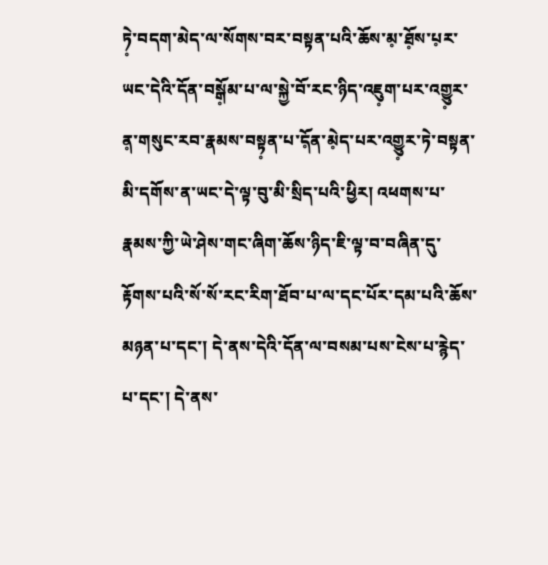ཏེ༷་བདག་མེད་ལ་སོགས་བར་བསྟན་པའི་ཆོས་མ༷་ཐོ༷ས་པ༷ར་ཡང་དེའི་དོན་བསྒོ༷མ་པ་ལ་སྐྱེ་བོ་རང་ཉིད་འཇུ༷ག་པར་འགྱུ༷ར་ན༷་གསུང་རབ་རྣམས་བསྟ༷ན་པ་དོ༷ན་མེ༷ད་པར་འགྱུ༷ར་ཏེ་བསྟན་མི་དགོས་ན་ཡང་དེ་ལྟ་བུ་མི་སྲིད་པའི་ཕྱིར། འཕགས་པ་རྣམས་ཀྱི་ཡེ་ཤེས་གང་ཞིག་ཆོས་ཉིད་ཇི་ལྟ་བ་བཞིན་དུ་རྟོགས་པའི་སོ་སོ་རང་རིག་ཐོབ་པ་ལ་དང་པོར་དམ་པའི་ཆོས་མཉན་པ་དང་། དེ་ནས་དེའི་དོན་ལ་བསམ་པས་ངེས་པ་རྙེད་པ་དང་། དེ་ནས་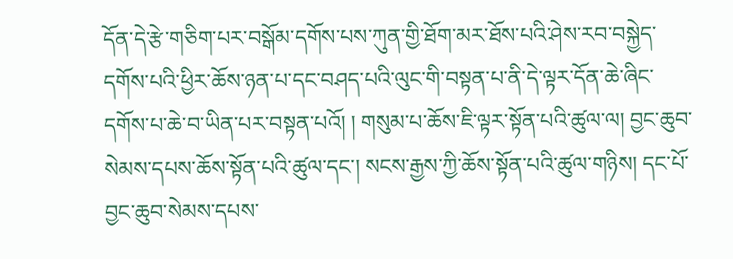དོན་དེ་རྩེ་གཅིག་པར་བསྒོམ་དགོས་པས་ཀུན་གྱི་ཐོག་མར་ཐོས་པའི་ཤེས་རབ་བསྐྱེད་དགོས་པའི་ཕྱིར་ཆོས་ཉན་པ་དང་བཤད་པའི་ལུང་གི་བསྟན་པ་ནི་དེ་ལྟར་དོན་ཆེ་ཞིང་དགོས་པ་ཆེ་བ་ཡིན་པར་བསྟན་པའོ། ། གསུམ་པ་ཆོས་ཇི་ལྟར་སྟོན་པའི་ཚུལ་ལ། བྱང་ཆུབ་སེམས་དཔས་ཆོས་སྟོན་པའི་ཚུལ་དང་། སངས་རྒྱས་ཀྱི་ཆོས་སྟོན་པའི་ཚུལ་གཉིས། དང་པོ་བྱང་ཆུབ་སེམས་དཔས་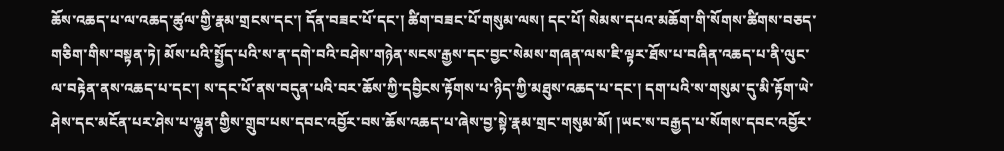ཆོས་འཆད་པ་ལ་འཆད་ཚུལ་གྱི་རྣམ་གྲངས་དང་། དོན་བཟང་པོ་དང་། ཚིག་བཟང་པོ་གསུམ་ལས། དང་པོ། སེམས་དཔའ་མཆོག་གི་སོགས་ཚིགས་བཅད་གཅིག་གིས་བསྟན་ཏེ། མོས་པའི་སྤྱོད་པའི་ས་ན་དགེ་བའི་བཤེས་གཉེན་སངས་རྒྱས་དང་བྱང་སེམས་གཞན་ལས་ཇི་ལྟར་ཐོས་པ་བཞིན་འཆད་པ་ནི་ལུང་ལ་བརྟེན་ནས་འཆད་པ་དང་། ས་དང་པོ་ནས་བདུན་པའི་བར་ཆོས་ཀྱི་དབྱིངས་རྟོགས་པ་ཉིད་ཀྱི་མཐུས་འཆད་པ་དང་། དག་པའི་ས་གསུམ་དུ་མི་རྟོག་ཡེ་ཤེས་དང་མངོན་པར་ཤེས་པ་ལྷུན་གྱིས་གྲུབ་པས་དབང་འབྱོར་བས་ཆོས་འཆད་པ་ཞེས་བྱ་སྟེ་རྣམ་གྲང་གསུམ་མོ། །ཡང་ས་བརྒྱད་པ་སོགས་དབང་འབྱོར་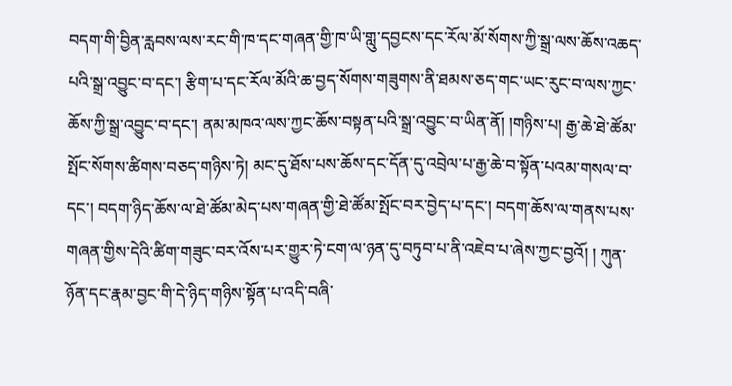བདག་གི་བྱིན་རླབས་ལས་རང་གི་ཁ་དང་གཞན་གྱི་ཁ་ཡི་གླུ་དབྱངས་དང་རོལ་མོ་སོགས་ཀྱི་སྒྲ་ལས་ཆོས་འཆད་པའི་སྒྲ་འབྱུང་བ་དང་། རྩིག་པ་དང་རོལ་མོའི་ཆ་བྱད་སོགས་གཟུགས་ནི་ཐམས་ཅད་གང་ཡང་རུང་བ་ལས་ཀྱང་ཆོས་ཀྱི་སྒྲ་འབྱུང་བ་དང་། ནམ་མཁའ་ལས་ཀྱང་ཆོས་བསྟན་པའི་སྒྲ་འབྱུང་བ་ཡིན་ནོ། །གཉིས་པ། རྒྱ་ཆེ་ཐེ་ཚོམ་སྤོང་སོགས་ཚིགས་བཅད་གཉིས་ཏེ། མང་དུ་ཐོས་པས་ཆོས་དང་དོན་དུ་འབྲེལ་པ་རྒྱ་ཆེ་བ་སྟོན་པའམ་གསལ་བ་དང་། བདག་ཉིད་ཆོས་ལ་ཐེ་ཚོམ་མེད་པས་གཞན་གྱི་ཐེ་ཚོམ་སྤོང་བར་བྱེད་པ་དང་། བདག་ཆོས་ལ་གནས་པས་གཞན་གྱིས་དེའི་ཚིག་གཟུང་བར་འོས་པར་གྱུར་ཏེ་ངག་ལ་ཉན་དུ་བཏུབ་པ་ནི་འཇེབ་པ་ཞེས་ཀྱང་བྱའོ། ། ཀུན་ཉོན་དང་རྣམ་བྱང་གི་དེ་ཉིད་གཉིས་སྟོན་པ་འདི་བཞི་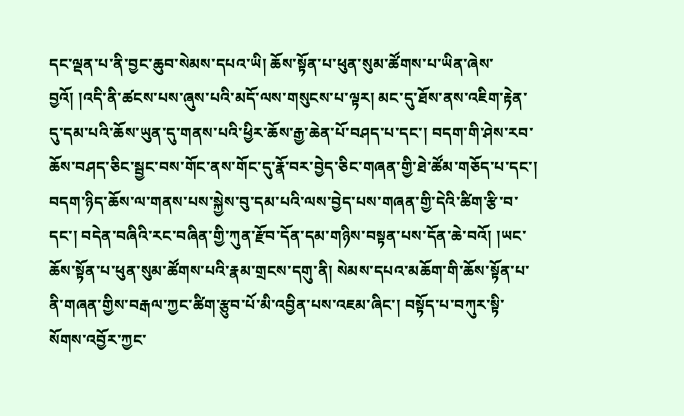དང་ལྡན་པ་ནི་བྱང་ཆུབ་སེམས་དཔའ་ཡི། ཆོས་སྟོན་པ་ཕུན་སུམ་ཚོགས་པ་ཡིན་ཞེས་བྱའོ། །འདི་ནི་ཚངས་པས་ཞུས་པའི་མདོ་ལས་གསུངས་པ་ལྟར། མང་དུ་ཐོས་ནས་འཇིག་རྟེན་དུ་དམ་པའི་ཆོས་ཡུན་དུ་གནས་པའི་ཕྱིར་ཆོས་རྒྱ་ཆེན་པོ་བཤད་པ་དང་། བདག་གི་ཤེས་རབ་ཆོས་བཤད་ཅིང་སྦྱང་བས་གོང་ནས་གོང་དུ་རྣོ་བར་བྱེད་ཅིང་གཞན་གྱི་ཐེ་ཚོམ་གཅོད་པ་དང་། བདག་ཉིད་ཆོས་ལ་གནས་པས་སྐྱེས་བུ་དམ་པའི་ལས་བྱེད་པས་གཞན་གྱི་དེའི་ཚིག་རྩི་བ་དང་། བདེན་བཞིའི་རང་བཞིན་གྱི་ཀུན་རྫོབ་དོན་དམ་གཉིས་བསྟན་པས་དོན་ཆེ་བའོ། །ཡང་ཆོས་སྟོན་པ་ཕུན་སུམ་ཚོགས་པའི་རྣམ་གྲངས་དགུ་ནི། སེམས་དཔའ་མཆོག་གི་ཆོས་སྟོན་པ་ནི་གཞན་གྱིས་བརྒལ་ཀྱང་ཚིག་རྩུབ་པོ་མི་འབྱིན་པས་འཇམ་ཞིང་། བསྟོད་པ་བཀུར་སྟི་སོགས་འབྱོར་ཀྱང་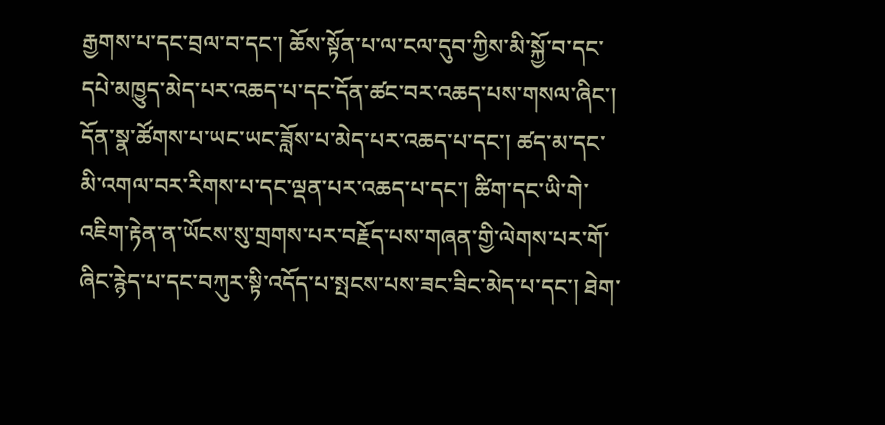རྒྱགས་པ་དང་བྲལ་བ་དང་། ཆོས་སྟོན་པ་ལ་ངལ་དུབ་ཀྱིས་མི་སྐྱོ་བ་དང་དཔེ་མཁྱུད་མེད་པར་འཆད་པ་དང་དོན་ཚང་བར་འཆད་པས་གསལ་ཞིང་། དོན་སྣ་ཚོགས་པ་ཡང་ཡང་ཟློས་པ་མེད་པར་འཆད་པ་དང་། ཚད་མ་དང་མི་འགལ་བར་རིགས་པ་དང་ལྡན་པར་འཆད་པ་དང་། ཚིག་དང་ཡི་གེ་འཇིག་རྟེན་ན་ཡོངས་སུ་གྲགས་པར་བརྗོད་པས་གཞན་གྱི་ལེགས་པར་གོ་ཞིང་རྙེད་པ་དང་བཀུར་སྟི་འདོད་པ་སྤངས་པས་ཟང་ཟིང་མེད་པ་དང་། ཐེག་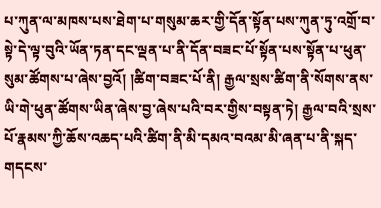པ་ཀུན་ལ་མཁས་པས་ཐེག་པ་གསུམ་ཆར་གྱི་དོན་སྟོན་པས་ཀུན་ཏུ་འགྲོ་བ་སྟེ་དེ་ལྟ་བུའི་ཡོན་ཏན་དང་ལྡན་པ་ནི་དོན་བཟང་པོ་སྟོན་པས་སྟོན་པ་ཕུན་སུམ་ཚོགས་པ་ཞེས་བྱའོ། །ཚིག་བཟང་པོ་ནི། རྒྱལ་སྲས་ཚིག་ནི་སོགས་ནས་ཡི་གེ་ཕུན་ཚོགས་ཡིན་ཞེས་བྱ་ཞེས་པའི་བར་གྱིས་བསྟན་ཏེ། རྒྱལ་བའི་སྲས་པོ་རྣམས་ཀྱི་ཆོས་འཆད་པའི་ཚིག་ནི་མི་དམའ་བའམ་མི་ཞན་པ་ནི་སྐད་གདངས་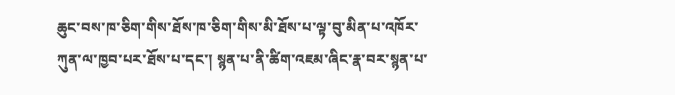ཆུང་བས་ཁ་ཅིག་གིས་ཐོས་ཁ་ཅིག་གིས་མི་ཐོས་པ་ལྟ་བུ་མིན་པ་འཁོར་ཀུན་ལ་ཁྱབ་པར་ཐོས་པ་དང་། སྙན་པ་ནི་ཚིག་འཇམ་ཞིང་རྣ་བར་སྙན་པ་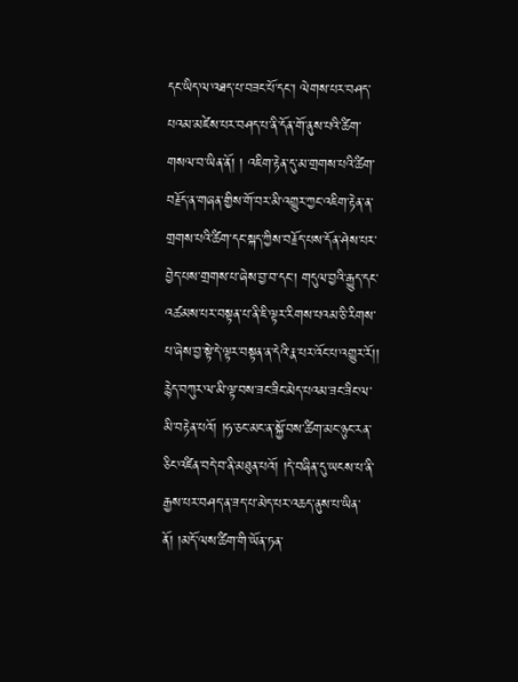དང་ཡིད་ལ་འཐད་པ་བཟང་པོ་དང་། ལེགས་པར་བཤད་པའམ་མཛེས་པར་བཤད་པ་ནི་དོན་གོ་ནུས་པའི་ཚིག་གསལ་བ་ཡིན་ནོ། ། འཇིག་རྟེན་དུ་མ་གྲགས་པའི་ཚིག་བརྗོད་ན་གཞན་གྱིས་གོ་བར་མི་འགྱུར་ཀྱང་འཇིག་རྟེན་ན་གྲགས་པའི་ཚིག་དང་སྐད་ཀྱིས་བརྗོད་པས་དོན་ཤེས་པར་བྱེད་པས་གྲགས་པ་ཞེས་བྱ་བ་དང་། གདུལ་བྱའི་རྒྱུད་དང་འཚམས་པར་བསྟན་པ་ནི་ཇི་ལྟར་རིགས་པའམ་ཅི་རིགས་པ་ཞེས་བྱ་སྟེ་དེ་ལྟར་བསྟན་ན་དེའི་རྣ་པར་འོང་པ་འགྱུར་རོ།། རྙེད་བཀུར་ལ་མི་ལྟ་བས་ཟང་ཟིང་མེད་པའམ་ཟང་ཟིང་ལ་མི་བརྟེན་པའོ། །ཧ་ཅང་མང་ན་སྐྱོ་བས་ཚིག་མང་ཉུང་རན་ཅིང་འཛིན་བདེ་བ་ནི་མཐུན་པའོ། །དེ་བཞིན་དུ་ཡངས་པ་ནི་རྒྱས་པར་བཤད་ན་ཟད་པ་མེད་པར་འཆད་ནུས་པ་ཡིན་ནོ། །མདོ་ལས་ཚིག་གི་ཡོན་ཏན་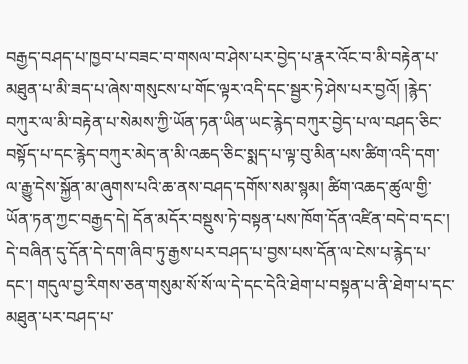བརྒྱད་བཤད་པ་ཁྱབ་པ་བཟང་བ་གསལ་བ་ཤེས་པར་བྱེད་པ་རྣར་འོང་བ་མི་བརྟེན་པ་མཐུན་པ་མི་ཟད་པ་ཞེས་གསུངས་པ་གོང་ལྟར་འདི་དང་སྦྱར་ཏེ་ཤེས་པར་བྱའོ། །རྙེད་བཀུར་ལ་མི་བརྟེན་པ་སེམས་ཀྱི་ཡོན་ཏན་ཡིན་ཡང་རྙེད་བཀུར་བྱེད་པ་ལ་བཤད་ཅིང་བསྟོད་པ་དང་རྙེད་བཀུར་མེད་ན་མི་འཆད་ཅིང་སྨད་པ་ལྟ་བུ་མིན་པས་ཚིག་འདི་དག་ལ་རྒྱུ་དེས་སྐྱོན་མ་ཞུགས་པའི་ཆ་ནས་བཤད་དགོས་སམ་སྙམ། ཚིག་འཆད་ཚུལ་གྱི་ཡོན་ཏན་ཀྱང་བརྒྱད་དེ། དོན་མདོར་བསྡུས་ཏེ་བསྟན་པས་ཁོག་དོན་འཛིན་བདེ་བ་དང་། དེ་བཞིན་དུ་དོན་དེ་དག་ཞིབ་ཏུ་རྒྱས་པར་བཤད་པ་བྱས་པས་དོན་ལ་ངེས་པ་རྙེད་པ་དང་། གདུལ་བྱ་རིགས་ཅན་གསུམ་སོ་སོ་ལ་དེ་དང་དེའི་ཐེག་པ་བསྟན་པ་ནི་ཐེག་པ་དང་མཐུན་པར་བཤད་པ་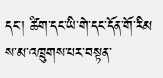དང་། ཚིག་དང་ཡི་གེ་དང་དོན་གོ་རིམ ས་མ་འཁྲུགས་པར་བསྟན་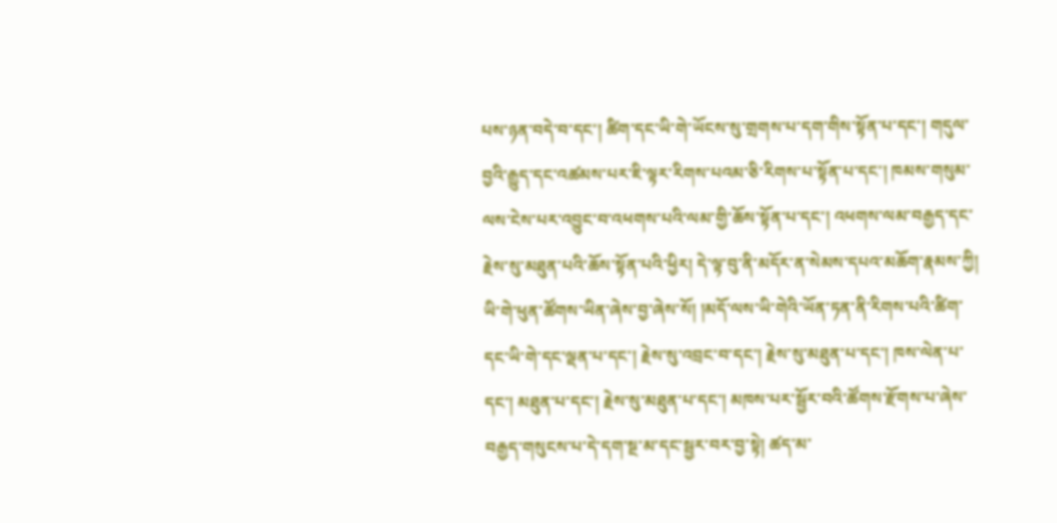པས་ཉན་བདེ་བ་དང་། ཚིག་དང་ཡི་གེ་ཡོངས་སུ་གྲགས་པ་དག་གིས་སྟོན་པ་དང་། གདུལ་བྱའི་རྒྱུད་དང་འཚམས་པར་ཇི་ལྟར་རིགས་པའམ་ཅི་རིགས་པ་སྟོན་པ་དང་། ཁམས་གསུམ་ལས་ངེས་པར་འབྱུང་བ་འཕགས་པའི་ལམ་གྱི་ཆོས་སྟོན་པ་དང་། འཕགས་ལམ་བརྒྱད་དང་རྗེས་སུ་མཐུན་པའི་ཆོས་སྟོན་པའི་ཕྱིར། དེ་ལྟ་བུ་ནི་མདོར་ན་སེམས་དཔའ་མཆོག་རྣམས་ཀྱི། ཡི་གེ་ཕུན་ཚོགས་ཡིན་ཞེས་བྱ་ཞེས་སོ། །མདོ་ལས་ཡི་གེའི་ཡོན་ཏན་ནི་རིགས་པའི་ཚིག་དང་ཡི་གེ་དང་ལྡན་པ་དང་། རྗེས་སུ་འབྲང་བ་དང་། རྗེས་སུ་མཐུན་པ་དང་། ཁས་ལེན་པ་དང་། མཐུན་པ་དང་། རྗེས་སུ་མཐུན་པ་དང་། མཁས་པར་སྦྱོར་བའི་ཚོགས་རྫོགས་པ་ཞེས་བརྒྱད་གསུངས་པ་དེ་དག་སྔ་མ་དང་སྦྱར་བར་བྱ་སྟེ། ཚད་མ་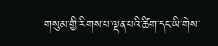གསུམ་གྱི་རིགས་པ་ལྡན་པའི་ཚིག་དང་ཡི་གེས་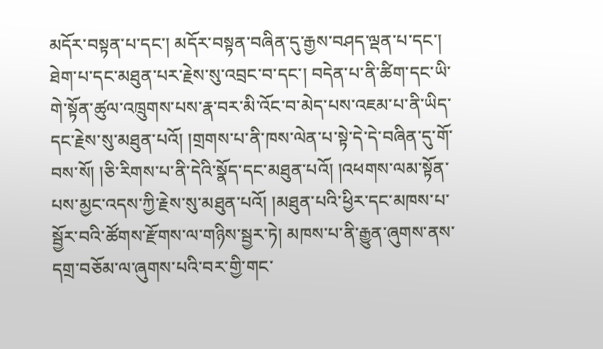མདོར་བསྟན་པ་དང་། མདོར་བསྟན་བཞིན་དུ་རྒྱས་བཤད་ལྡན་པ་དང་། ཐེག་པ་དང་མཐུན་པར་རྗེས་སུ་འབྲང་བ་དང་། བདེན་པ་ནི་ཚིག་དང་ཡི་གེ་སྟོན་ཚུལ་འཁྲུགས་པས་རྣ་བར་མི་འོང་བ་མེད་པས་འཇམ་པ་ནི་ཡིད་དང་རྗེས་སུ་མཐུན་པའོ། །གྲགས་པ་ནི་ཁས་ལེན་པ་སྟེ་དེ་དེ་བཞིན་དུ་གོ་བས་སོ། །ཅི་རིགས་པ་ནི་དེའི་སྣོད་དང་མཐུན་པའོ། །འཕགས་ལམ་སྟོན་པས་མྱང་འདས་ཀྱི་རྗེས་སུ་མཐུན་པའོ། །མཐུན་པའི་ཕྱིར་དང་མཁས་པ་སྦྱོར་བའི་ཚོགས་རྫོགས་ལ་གཉིས་སྦྱར་ཏེ། མཁས་པ་ནི་རྒྱུན་ཞུགས་ནས་དགྲ་བཅོམ་ལ་ཞུགས་པའི་བར་གྱི་གང་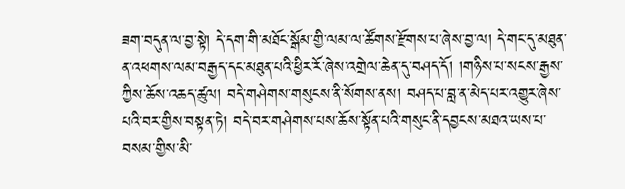ཟག་བདུན་ལ་བྱ་སྟེ། དེ་དག་གི་མཐོང་སྒོམ་གྱི་ལམ་ལ་ཚོགས་རྫོགས་པ་ཞེས་བྱ་ལ། དེ་གང་དུ་མཐུན་ན་འཕགས་ལམ་བརྒྱད་དང་མཐུན་པའི་ཕྱིར་རོ་ཞེས་འགྲེལ་ཆེན་དུ་བཤད་དོ། །གཉིས་པ་སངས་རྒྱས་ཀྱིས་ཆོས་འཆད་ཚུལ། བདེ་གཤེགས་གསུངས་ནི་སོགས་ནས། བཤད་པ་བླ་ན་མེད་པར་འགྱུར་ཞེས་པའི་བར་གྱིས་བསྟན་ཏེ། བདེ་བར་གཤེགས་པས་ཆོས་སྟོན་པའི་གསུང་ནི་དབྱངས་མཐའ་ཡས་པ་བསམ་གྱིས་མི་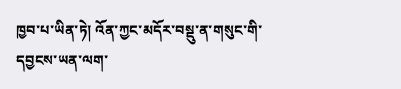ཁྱབ་པ་ཡིན་ཏེ། འོན་ཀྱང་མདོར་བསྡུ་ན་གསུང་གི་དབྱངས་ཡན་ལག་